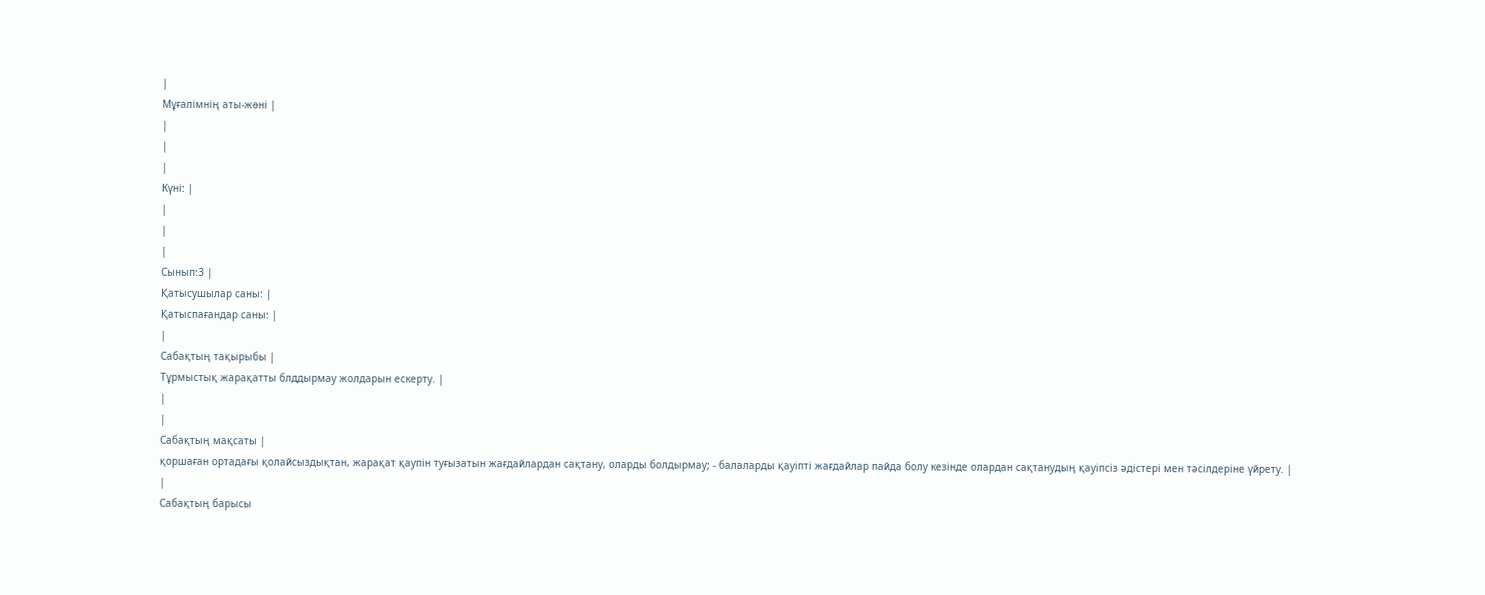|
Мұғалімнің аты-жөні |
|
|
|
Күні: |
|
|
|
Сынып:3 |
Қатысушылар саны: |
Қатыспағандар саны: |
|
Сабақтың тақырыбы |
Тұрмыстық жарақатты блддырмау жолдарын ескерту. |
|
|
Сабақтың мақсаты |
қоршаған ортадағы қолайсыздықтан, жарақат қаупін туғызатын жағдайлардан сақтану, оларды болдырмау; - балаларды қауіпті жағдайлар пайда болу кезінде олардан сақтанудың қауіпсіз әдістері мен тәсілдеріне үйрету. |
|
Сабақтың барысы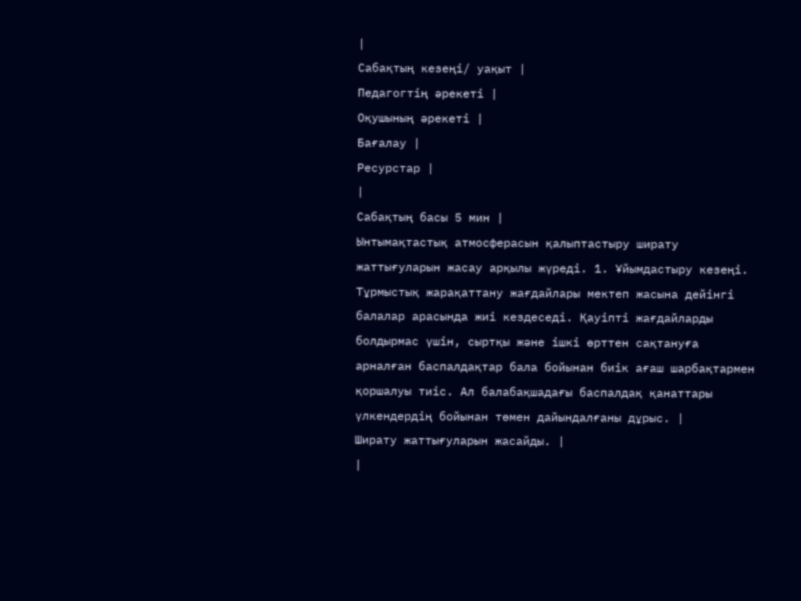|
Сабақтың кезеңі/ уақыт |
Педагогтің әрекеті |
Оқушының әрекеті |
Бағалау |
Ресурстар |
|
Сабақтың басы 5 мин |
Ынтымақтастық атмосферасын қалыптастыру ширату жаттығуларын жасау арқылы жүреді. 1. Ұйымдастыру кезеңі.
Тұрмыстық жарақаттану жағдайлары мектеп жасына дейінгі балалар арасында жиі кездеседі. Қауіпті жағдайларды болдырмас үшін, сыртқы және ішкі өрттен сақтануға арналған баспалдақтар бала бойынан биік ағаш шарбақтармен қоршалуы тиіс. Ал балабақшадағы баспалдақ қанаттары үлкендердің бойынан төмен дайындалғаны дұрыс. |
Ширату жаттығуларын жасайды. |
|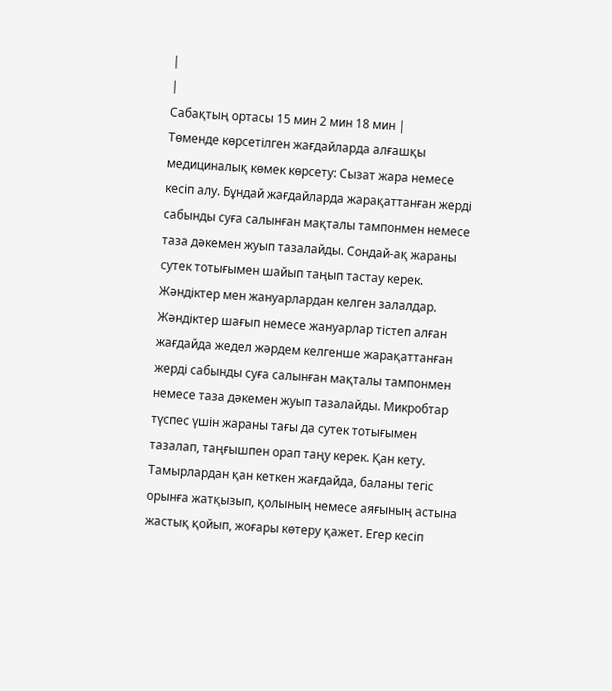|
|
Сабақтың ортасы 15 мин 2 мин 18 мин |
Төменде көрсетілген жағдайларда алғашқы медициналық көмек көрсету: Сызат жара немесе кесіп алу. Бұндай жағдайларда жарақаттанған жерді сабынды суға салынған мақталы тампонмен немесе таза дәкемен жуып тазалайды. Сондай-ақ жараны сутек тотығымен шайып таңып тастау керек. Жәндіктер мен жануарлардан келген залалдар. Жәндіктер шағып немесе жануарлар тістеп алған жағдайда жедел жәрдем келгенше жарақаттанған жерді сабынды суға салынған мақталы тампонмен немесе таза дәкемен жуып тазалайды. Микробтар түспес үшін жараны тағы да сутек тотығымен тазалап, таңғышпен орап таңу керек. Қан кету. Тамырлардан қан кеткен жағдайда, баланы тегіс орынға жатқызып, қолының немесе аяғының астына жастық қойып, жоғары көтеру қажет. Егер кесіп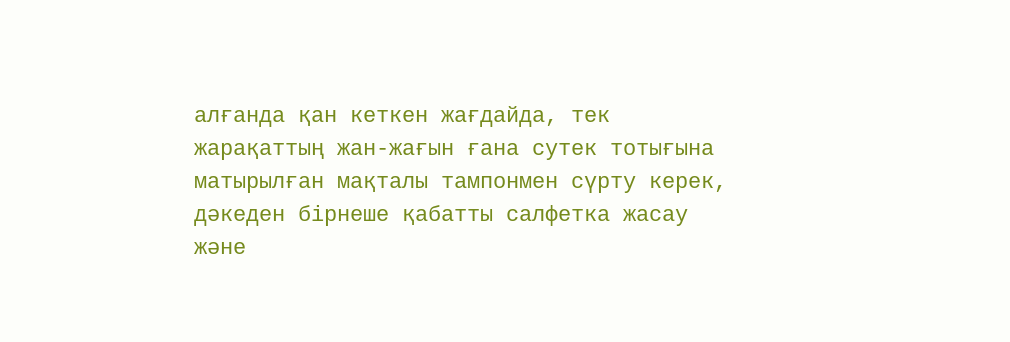алғанда қан кеткен жағдайда, тек жарақаттың жан-жағын ғана сутек тотығына матырылған мақталы тампонмен сүрту керек, дәкеден бірнеше қабатты салфетка жасау және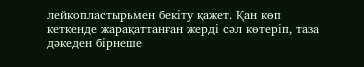лейкопластырьмен бекіту қажет. Қан көп кеткенде жарақаттанған жерді сәл көтеріп, таза дәкеден бірнеше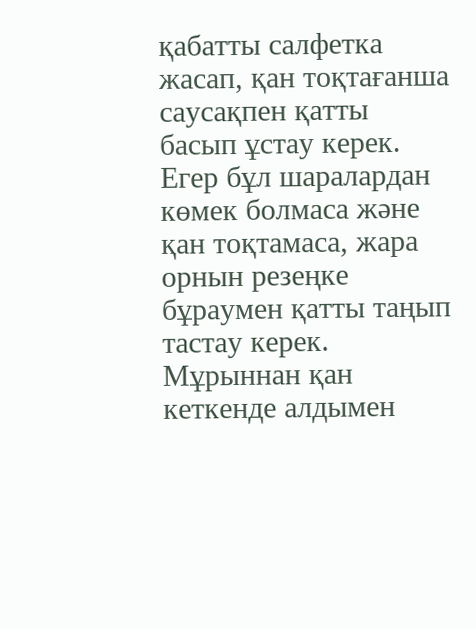қабатты салфетка жасап, қан тоқтағанша саусақпен қатты басып ұстау керек. Егер бұл шаралардан көмек болмаса және қан тоқтамаса, жара орнын резеңке бұраумен қатты таңып тастау керек. Мұрыннан қан кеткенде алдымен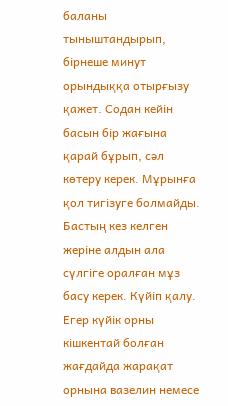баланы тыныштандырып, бірнеше минут орындыққа отырғызу қажет. Содан кейін басын бір жағына қарай бұрып, сәл көтеру керек. Мұрынға қол тигізуге болмайды. Бастың кез келген жеріне алдын ала сүлгіге оралған мұз басу керек. Күйіп қалу. Егер күйік орны кішкентай болған жағдайда жарақат орнына вазелин немесе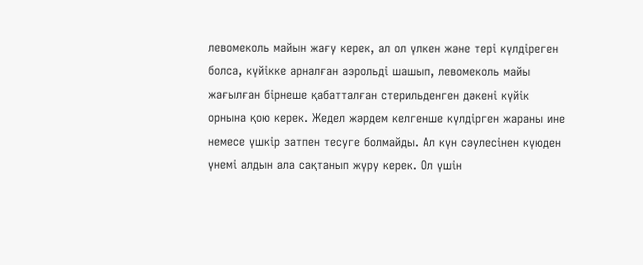левомеколь майын жағу керек, ал ол үлкен және тері күлдіреген болса, күйікке арналған аэрольді шашып, левомеколь майы жағылған бірнеше қабатталған стерильденген дәкені күйік орнына қою керек. Жедел жәрдем келгенше күлдірген жараны ине немесе үшкір затпен тесуге болмайды. Ал күн сәулесінен күюден үнемі алдын ала сақтанып жүру керек. Ол үшін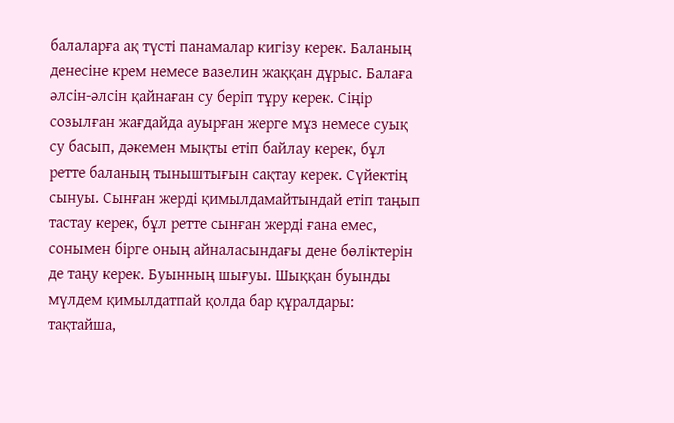балаларға ақ түсті панамалар кигізу керек. Баланың денесіне крем немесе вазелин жаққан дұрыс. Балаға әлсін-әлсін қайнаған су беріп тұру керек. Сіңір созылған жағдайда ауырған жерге мұз немесе суық су басып, дәкемен мықты етіп байлау керек, бұл ретте баланың тыныштығын сақтау керек. Сүйектің сынуы. Сынған жерді қимылдамайтындай етіп таңып тастау керек, бұл ретте сынған жерді ғана емес, сонымен бірге оның айналасындағы дене бөліктерін де таңу керек. Буынның шығуы. Шыққан буынды мүлдем қимылдатпай қолда бар құралдары: тақтайша,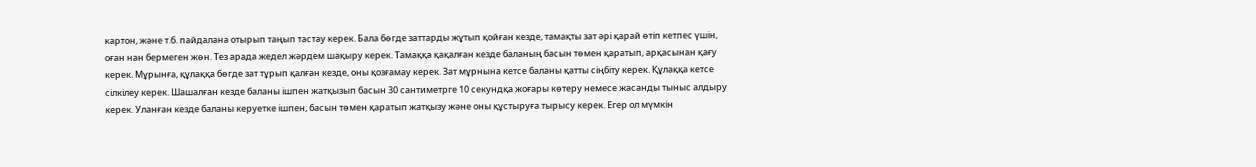картон, және т.б. пайдалана отырып таңып тастау керек. Бала бөгде заттарды жұтып қойған кезде, тамақты зат әрі қарай өтіп кетпес үшін, оған нан бермеген жөн. Тез арада жедел жәрдем шақыру керек. Тамаққа қақалған кезде баланың басын төмен қаратып, арқасынан қағу керек. Мұрынға, құлаққа бөгде зат тұрып қалған кезде, оны қозғамау керек. Зат мұрнына кетсе баланы қатты сіңбіту керек. Құлаққа кетсе сілкілеу керек. Шашалған кезде баланы ішпен жатқызып басын 30 сантиметрге 10 секундқа жоғары көтеру немесе жасанды тыныс алдыру керек. Уланған кезде баланы керуетке ішпен, басын төмен қаратып жатқызу және оны құстыруға тырысу керек. Егер ол мүмкін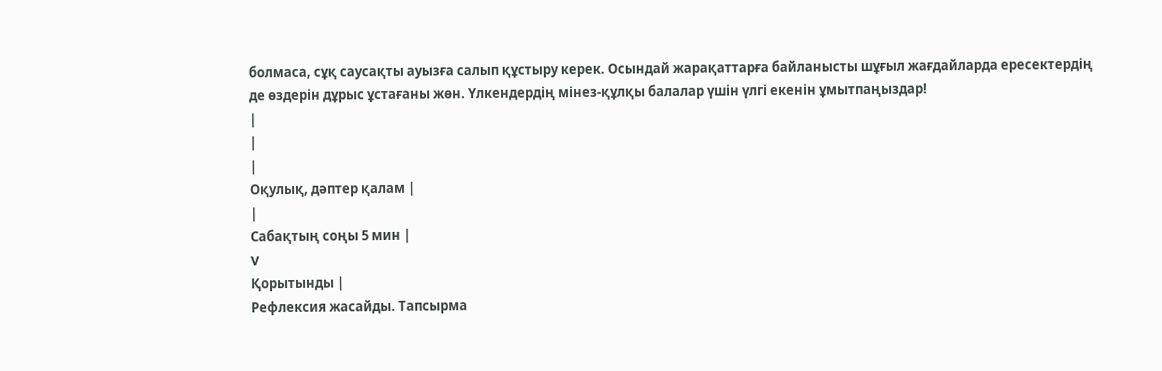болмаса, сұқ саусақты ауызға салып құстыру керек. Осындай жарақаттарға байланысты шұғыл жағдайларда ересектердің де өздерін дұрыс ұстағаны жөн. Үлкендердің мінез-құлқы балалар үшін үлгі екенін ұмытпаңыздар!
|
|
|
Оқулық, дәптер қалам |
|
Сабақтың соңы 5 мин |
V
Қорытынды |
Рефлексия жасайды. Тапсырма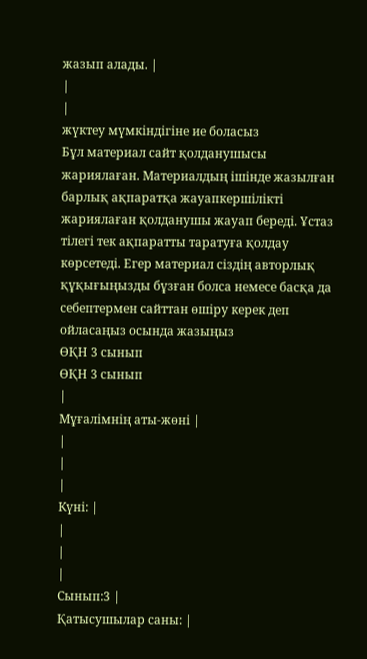жазып алады. |
|
|
жүктеу мүмкіндігіне ие боласыз
Бұл материал сайт қолданушысы жариялаған. Материалдың ішінде жазылған барлық ақпаратқа жауапкершілікті жариялаған қолданушы жауап береді. Ұстаз тілегі тек ақпаратты таратуға қолдау көрсетеді. Егер материал сіздің авторлық құқығыңызды бұзған болса немесе басқа да себептермен сайттан өшіру керек деп ойласаңыз осында жазыңыз
ӨҚН 3 сынып
ӨҚН 3 сынып
|
Мұғалімнің аты-жөні |
|
|
|
Күні: |
|
|
|
Сынып:3 |
Қатысушылар саны: |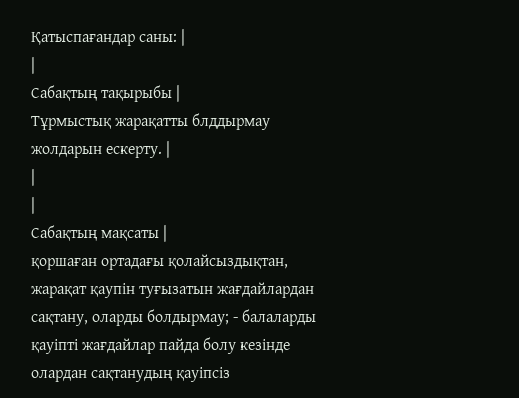Қатыспағандар саны: |
|
Сабақтың тақырыбы |
Тұрмыстық жарақатты блддырмау жолдарын ескерту. |
|
|
Сабақтың мақсаты |
қоршаған ортадағы қолайсыздықтан, жарақат қаупін туғызатын жағдайлардан сақтану, оларды болдырмау; - балаларды қауіпті жағдайлар пайда болу кезінде олардан сақтанудың қауіпсіз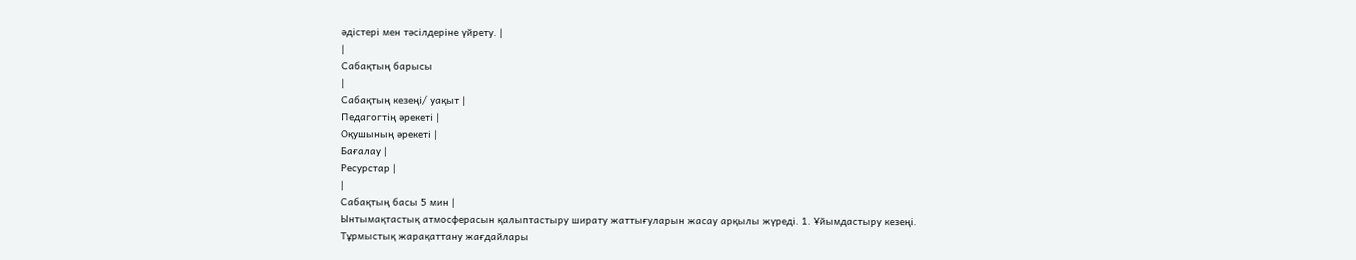әдістері мен тәсілдеріне үйрету. |
|
Сабақтың барысы
|
Сабақтың кезеңі/ уақыт |
Педагогтің әрекеті |
Оқушының әрекеті |
Бағалау |
Ресурстар |
|
Сабақтың басы 5 мин |
Ынтымақтастық атмосферасын қалыптастыру ширату жаттығуларын жасау арқылы жүреді. 1. Ұйымдастыру кезеңі.
Тұрмыстық жарақаттану жағдайлары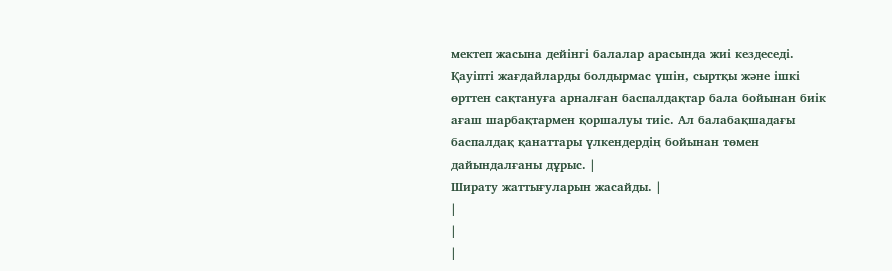мектеп жасына дейінгі балалар арасында жиі кездеседі. Қауіпті жағдайларды болдырмас үшін, сыртқы және ішкі өрттен сақтануға арналған баспалдақтар бала бойынан биік ағаш шарбақтармен қоршалуы тиіс. Ал балабақшадағы баспалдақ қанаттары үлкендердің бойынан төмен дайындалғаны дұрыс. |
Ширату жаттығуларын жасайды. |
|
|
|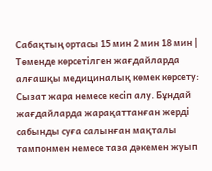Сабақтың ортасы 15 мин 2 мин 18 мин |
Төменде көрсетілген жағдайларда алғашқы медициналық көмек көрсету: Сызат жара немесе кесіп алу. Бұндай жағдайларда жарақаттанған жерді сабынды суға салынған мақталы тампонмен немесе таза дәкемен жуып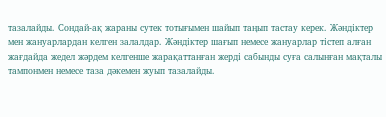тазалайды. Сондай-ақ жараны сутек тотығымен шайып таңып тастау керек. Жәндіктер мен жануарлардан келген залалдар. Жәндіктер шағып немесе жануарлар тістеп алған жағдайда жедел жәрдем келгенше жарақаттанған жерді сабынды суға салынған мақталы тампонмен немесе таза дәкемен жуып тазалайды.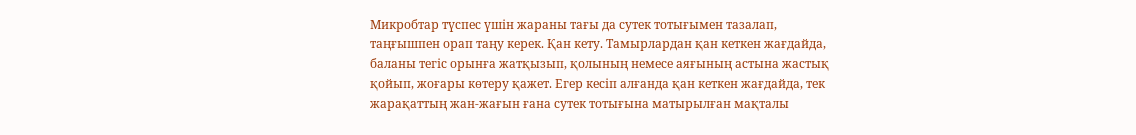Микробтар түспес үшін жараны тағы да сутек тотығымен тазалап, таңғышпен орап таңу керек. Қан кету. Тамырлардан қан кеткен жағдайда, баланы тегіс орынға жатқызып, қолының немесе аяғының астына жастық қойып, жоғары көтеру қажет. Егер кесіп алғанда қан кеткен жағдайда, тек жарақаттың жан-жағын ғана сутек тотығына матырылған мақталы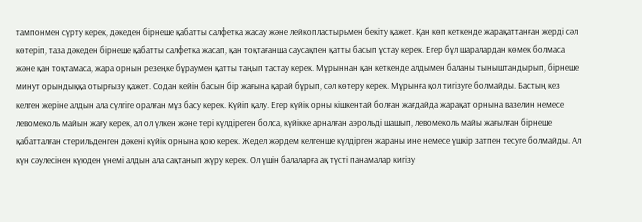тампонмен сүрту керек, дәкеден бірнеше қабатты салфетка жасау және лейкопластырьмен бекіту қажет. Қан көп кеткенде жарақаттанған жерді сәл көтеріп, таза дәкеден бірнеше қабатты салфетка жасап, қан тоқтағанша саусақпен қатты басып ұстау керек. Егер бұл шаралардан көмек болмаса және қан тоқтамаса, жара орнын резеңке бұраумен қатты таңып тастау керек. Мұрыннан қан кеткенде алдымен баланы тыныштандырып, бірнеше минут орындыққа отырғызу қажет. Содан кейін басын бір жағына қарай бұрып, сәл көтеру керек. Мұрынға қол тигізуге болмайды. Бастың кез келген жеріне алдын ала сүлгіге оралған мұз басу керек. Күйіп қалу. Егер күйік орны кішкентай болған жағдайда жарақат орнына вазелин немесе левомеколь майын жағу керек, ал ол үлкен және тері күлдіреген болса, күйікке арналған аэрольді шашып, левомеколь майы жағылған бірнеше қабатталған стерильденген дәкені күйік орнына қою керек. Жедел жәрдем келгенше күлдірген жараны ине немесе үшкір затпен тесуге болмайды. Ал күн сәулесінен күюден үнемі алдын ала сақтанып жүру керек. Ол үшін балаларға ақ түсті панамалар кигізу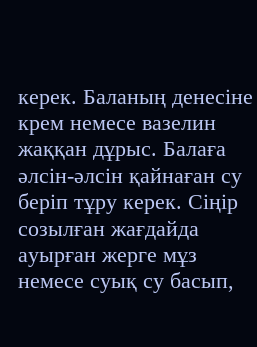керек. Баланың денесіне крем немесе вазелин жаққан дұрыс. Балаға әлсін-әлсін қайнаған су беріп тұру керек. Сіңір созылған жағдайда ауырған жерге мұз немесе суық су басып,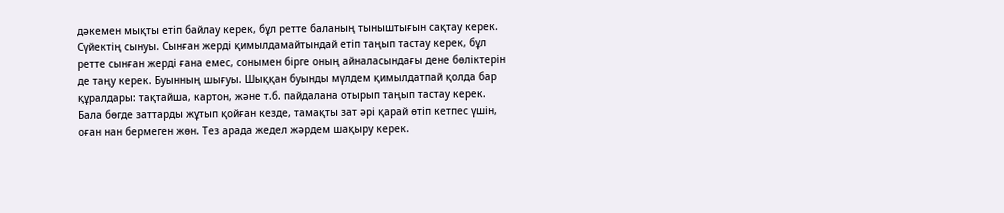дәкемен мықты етіп байлау керек, бұл ретте баланың тыныштығын сақтау керек. Сүйектің сынуы. Сынған жерді қимылдамайтындай етіп таңып тастау керек, бұл ретте сынған жерді ғана емес, сонымен бірге оның айналасындағы дене бөліктерін де таңу керек. Буынның шығуы. Шыққан буынды мүлдем қимылдатпай қолда бар құралдары: тақтайша, картон, және т.б. пайдалана отырып таңып тастау керек. Бала бөгде заттарды жұтып қойған кезде, тамақты зат әрі қарай өтіп кетпес үшін, оған нан бермеген жөн. Тез арада жедел жәрдем шақыру керек.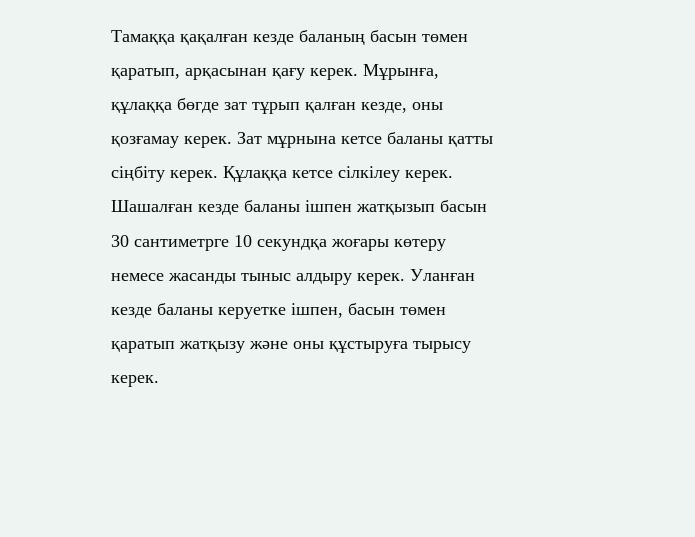Тамаққа қақалған кезде баланың басын төмен қаратып, арқасынан қағу керек. Мұрынға, құлаққа бөгде зат тұрып қалған кезде, оны қозғамау керек. Зат мұрнына кетсе баланы қатты сіңбіту керек. Құлаққа кетсе сілкілеу керек. Шашалған кезде баланы ішпен жатқызып басын 30 сантиметрге 10 секундқа жоғары көтеру немесе жасанды тыныс алдыру керек. Уланған кезде баланы керуетке ішпен, басын төмен қаратып жатқызу және оны құстыруға тырысу керек.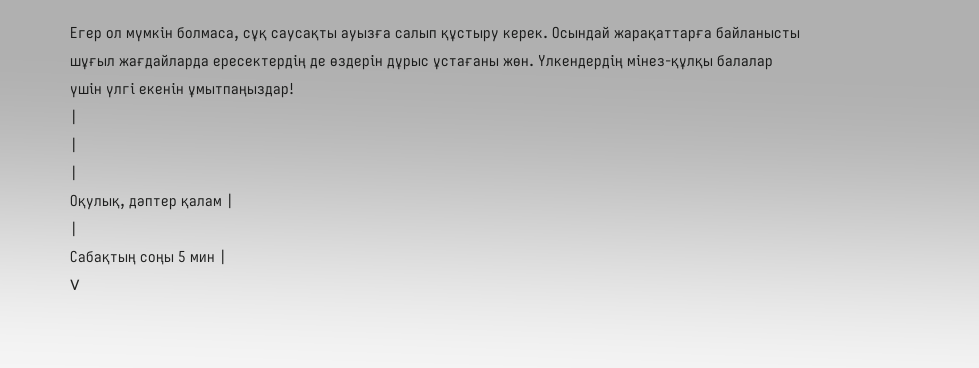Егер ол мүмкін болмаса, сұқ саусақты ауызға салып құстыру керек. Осындай жарақаттарға байланысты шұғыл жағдайларда ересектердің де өздерін дұрыс ұстағаны жөн. Үлкендердің мінез-құлқы балалар үшін үлгі екенін ұмытпаңыздар!
|
|
|
Оқулық, дәптер қалам |
|
Сабақтың соңы 5 мин |
V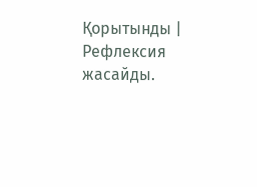Қорытынды |
Рефлексия жасайды.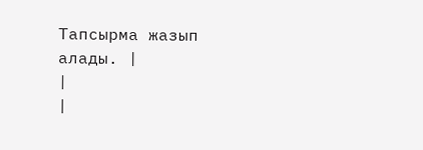Тапсырма жазып алады. |
|
|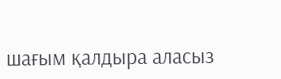шағым қалдыра аласыз